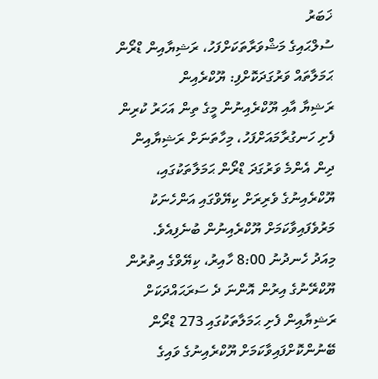ޚަބަރު
ސުލްޙައިގެ މަޝްވަރާތަކަށްފަހު، ރަޝިޔާއިން ޑްރޯން ޙަމަލާތައް ވަރުގަދަކޮށްފި: ޔޫކްރެއިން
ރަޝިޔާ އާއި ޔޫކްރެއިނުން މީގެ ތިން އަހަރު ކުރިން ފެށި ހަނގުރާމައަށްފަހު، މިހާތަނަށް ރަޝިޔާއިން ދިން އެންމެ ވަރުގަދަ ޑްރޯން ޙަމަލާތަކުގައި، ޔޫކްރެއިނުގެ ވެރިރަށް ކިޔޭވްގައި އަންހެނަކު މަރުވެފައިވާކަމަށް ޔޫކްރެއިނުން ބުނެފިއެވެ.
މިއަދު ހެނދުނު 8:00 ހާއިރު، ކިޔޭވްގެ އިތުރުން ޔޫކްރޭނުގެ އިރުން އޮންނަ ދެ ސަރަޙައްދަކަށް ރަޝިޔާއިން ފެށި ޙަމަލާތަކުގައި 273 ޑްރޯން ބޭނުންކޮށްފައިވާކަމަށް ޔޫކްރެއިނުގެ ވައިގެ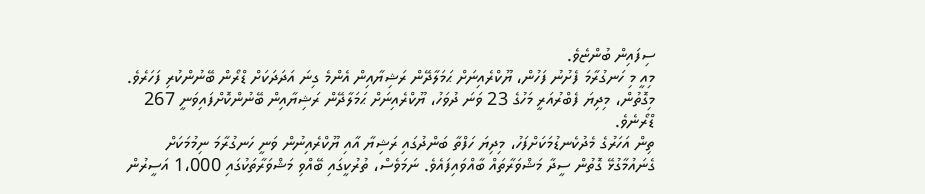ސިފައިން ބުންޏެވެ.
މިއީ މި ހަނގުރާމަ ފެށުނު ފަހުން، ޔޫކްރެއިނަށް ޙަމަލާދޭން ރަޝިޔާއިން އެންމެ ގިނަ އަދަދަކަށް ޑްރޯން ބޭނުންކުރި ފަހަރެވެ. މިގޮތުން، މިދިޔަ ފެބްރުއަރީ މަހުގެ 23 ވަނަ ދުވަހު، ޔޫކްރެއިނަށް ޙަމަލާދޭން ރަޝިޔާއިން ބޭނުންކޮށްފައިވަނީ 267 ޑްރޯނެވެ.
ތިން އަހަރުގެ މެދުކެނޑުމަކަށްފަހު، މިދިޔަ ހަފްތާ ބަންދުގައި ރަޝިޔާ އާއި ޔޫކްރެއިނުން ވަނީ ހަނގުރާމަ ނިމުމަކަށް ގެނައުމާގުޅޭ ގޮތުން ސީދާ މަޝްވަރާތައް ބާއްވައިފައެވެ. ނަމަވެސް، ތުރުކީގައި ބޭއްވި މަޝްވަރާތަކުގައި 1،000 އަސީރުން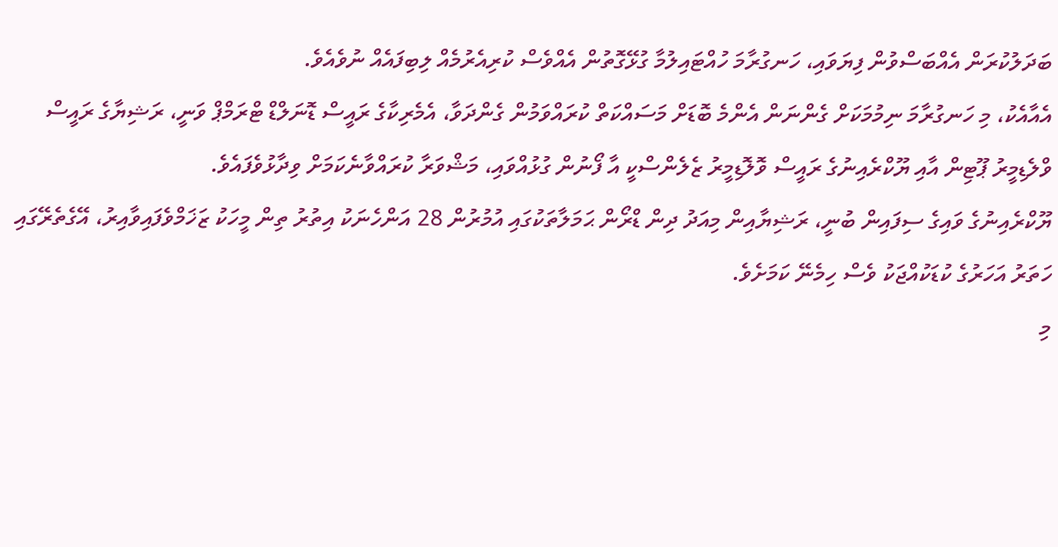ބަދަލުކުރަން އެއްބަސްވުން ފިޔަވައި، ހަނގުރާމަ ހުއްޓައިލުމާ ގުޅޭގޮތުން އެއްވެސް ކުރިއެރުމެއް ލިބިފައެއް ނުވެއެވެ.
އެއާއެކު، މި ހަނގުރާމަ ނިމުމަކަށް ގެންނަން އެންމެ ބޮޑަށް މަސައްކަތް ކުރައްވަމުން ގެންދަވާ، އެމެރިކާގެ ރައީސް ޑޮނަލްޑް ޓްރަމްޕް ވަނީ، ރަޝިޔާގެ ރައީސް ވްލެޑިމީރު ޕޫޓިން އާއި ޔޫކްރެއިނުގެ ރައީސް ވޮލޮޑިމީރު ޒެލެންސްކީ އާ ފޯނުން ގުޅުއްވައި، މަޝްވަރާ ކުރައްވާނެކަމަށް ވިދާޅުވެފައެވެ.
ޔޫކްރެއިނުގެ ވައިގެ ސިފައިން ބުނީ، ރަޝިޔާއިން މިއަދު ދިން ޑްރޯން ޙަމަލާތަކުގައި އުމުރުން 28 އަންހެނަކު އިތުރު ތިން މީހަކު ޒަޚަމްވެފައިވާއިރު، އޭގެތެރޭގައި ހަތަރު އަހަރުގެ ކުޑަކުއްޖަކު ވެސް ހިމެނޭ ކަމަށެވެ.
މި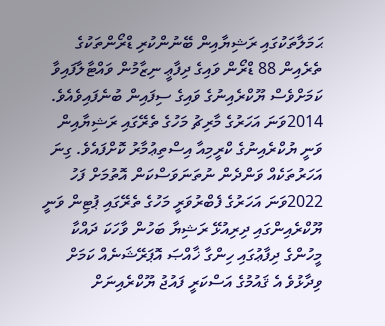ޙަމަލާތަކުގައި ރަޝިޔާއިން ބޭނުންކުރި ޑްރޯންތަކުގެ ތެރެއިން 88 ޑްރޯން ވައިގެ ދިފާޢީ ނިޒާމުން ވައްޓާލާފައިވާ ކަމަށްވެސް ޔޫކްރެއިނުގެ ވައިގެ ސިފައިން ބުނެފައިވެއެވެ.
2014ވަނަ އަހަރުގެ މާރިޗު މަހުގެ ތެރޭގައި ރަޝިޔާއިން ވަނީ ޔުކްރެއިނުގެ ކްރީމިއާ އިސްތިޢުމާރު ކޮށްފައެވެ. ގިނަ އަހަރުތަކެއް ވަންދެން ނުތަނަވަސްކަން އޮތުމަށް ފަހު 2022ވަނަ އަހަރުގެ ފެބްރުވަރީ މަހުގެ ތެރޭގައި ޕުޓިން ވަނީ ޔޫކްރެއިންގައި ދިރިއުޅޭ ރަޝިޔާ ބަހުން ވާހަކަ ދައްކާ މީހުންގެ ދިފާޢުގައި ހިންގާ ޚާއްޞަ އޮޕަރޭޝަނެއް ކަމަށް ވިދާޅުވެ އެ ޤައުމުގެ އަސްކަރީ ފައުޖު ޔޫކްރެއިނަށް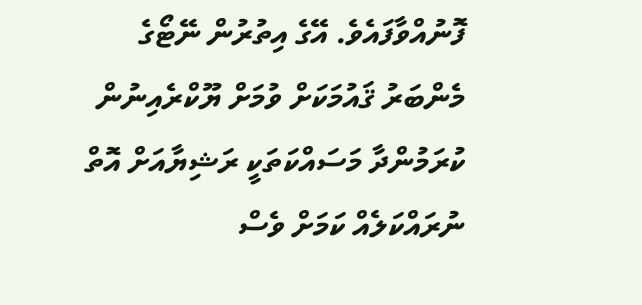ފޮނުއްވާފައެވެ. އޭގެ އިތުރުން ނޭޓޯގެ މެންބަރު ޤައުމަކަށް ވުމަށް ޔޫކްރެއިނުން ކުރަމުންދާ މަސައްކަތަކީ ރަޝިޔާއަށް އޮތް ނުރައްކަލެއް ކަމަށް ވެސް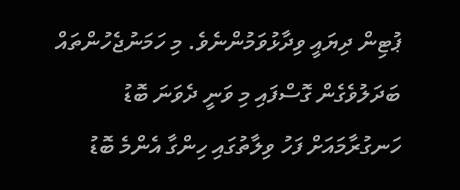ޕުޓިން ދިޔައީ ވިދާޅުވަމުންނެވެ. މި ހަމަނުޖެހުންތައް ބަދަލުވެގެން ގޮސްފައި މި ވަނީ ދެވަނަ ބޮޑު ހަނގުރާމައަށް ފަހު ވިލާތުގައި ހިންގާ އެންމެ ބޮޑު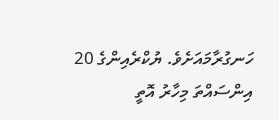ހަނގުރާމައަށެވެ. ޔުކްރެއިންގެ 20 އިންސައްތަ މިހާރު އޮތީ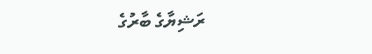ރަޝިޔާގެ ބާރުގެ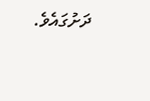ދަށުގައެވެ.